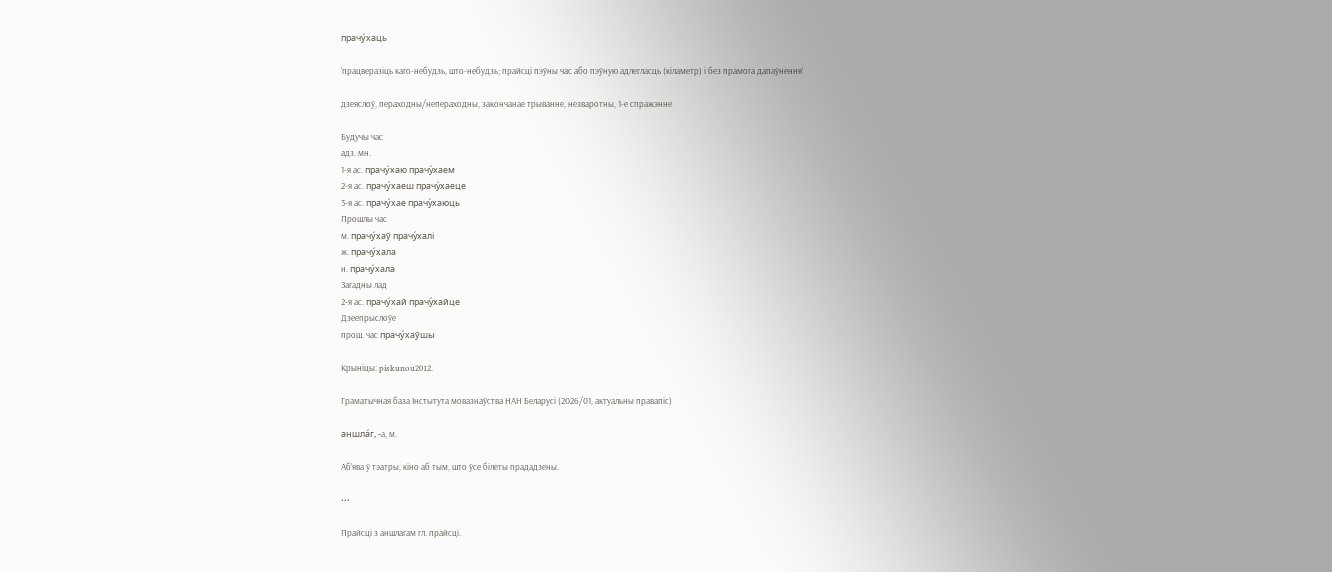прачу́хаць

‘працверазіць каго-небудзь, што-небудзь; прайсці пэўны час або пэўную адлегласць (кіламетр) і без прамога дапаўнення’

дзеяслоў, пераходны/непераходны, закончанае трыванне, незваротны, 1-е спражэнне

Будучы час
адз. мн.
1-я ас. прачу́хаю прачу́хаем
2-я ас. прачу́хаеш прачу́хаеце
3-я ас. прачу́хае прачу́хаюць
Прошлы час
м. прачу́хаў прачу́халі
ж. прачу́хала
н. прачу́хала
Загадны лад
2-я ас. прачу́хай прачу́хайце
Дзеепрыслоўе
прош. час прачу́хаўшы

Крыніцы: piskunou2012.

Граматычная база Інстытута мовазнаўства НАН Беларусі (2026/01, актуальны правапіс)

аншла́г, ‑а, м.

Аб’ява ў тэатры, кіно аб тым, што ўсе білеты прададзены.

•••

Прайсці з аншлагам гл. прайсці.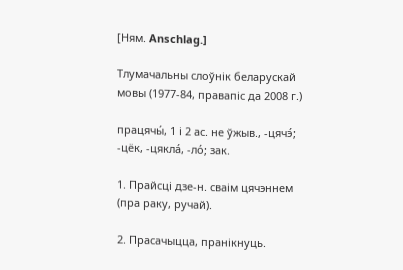[Ням. Anschlag.]

Тлумачальны слоўнік беларускай мовы (1977-84, правапіс да 2008 г.)

працячы́, 1 і 2 ас. не ўжыв., -цячэ́; -цёк, -цякла́, -ло́; зак.

1. Прайсці дзе-н. сваім цячэннем (пра раку, ручай).

2. Прасачыцца, пранікнуць.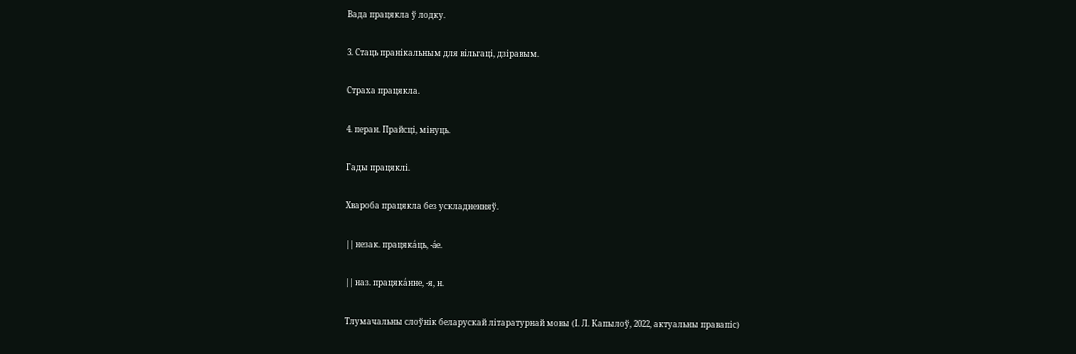Вада працякла ў лодку.

3. Стаць пранікальным для вільгаці, дзіравым.

Страха працякла.

4. перан. Прайсці, мінуць.

Гады працяклі.

Хвароба працякла без ускладненняў.

|| незак. працяка́ць, -а́е.

|| наз. працяка́нне, -я, н.

Тлумачальны слоўнік беларускай літаратурнай мовы (І. Л. Капылоў, 2022, актуальны правапіс)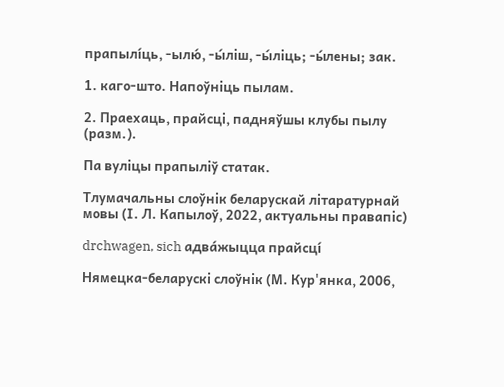прапылі́ць, -ылю́, -ы́ліш, -ы́ліць; -ы́лены; зак.

1. каго-што. Напоўніць пылам.

2. Праехаць, прайсці, падняўшы клубы пылу (разм.).

Па вуліцы прапыліў статак.

Тлумачальны слоўнік беларускай літаратурнай мовы (І. Л. Капылоў, 2022, актуальны правапіс)

drchwagen, sich адва́жыцца прайсці́

Нямецка-беларускі слоўнік (М. Кур'янка, 2006,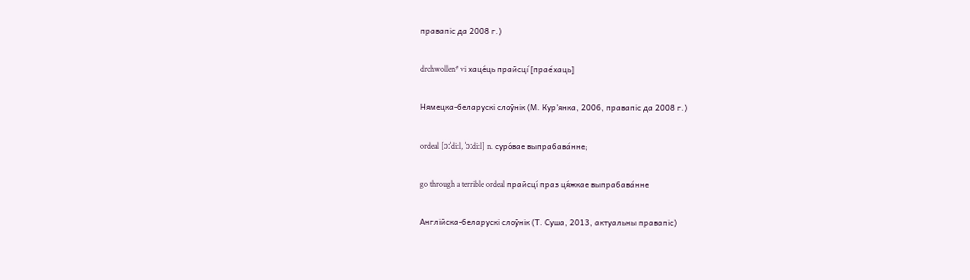правапіс да 2008 г.)

drchwollen* vi хаце́ць прайсці́ [прае́хаць]

Нямецка-беларускі слоўнік (М. Кур'янка, 2006, правапіс да 2008 г.)

ordeal [ɔ:ˈdi:l, ˈɔ:di:l] n. суро́вае выпрабава́нне;

go through a terrible ordeal прайсці́ праз ця́жкае выпрабава́нне

Англійска-беларускі слоўнік (Т. Суша, 2013, актуальны правапіс)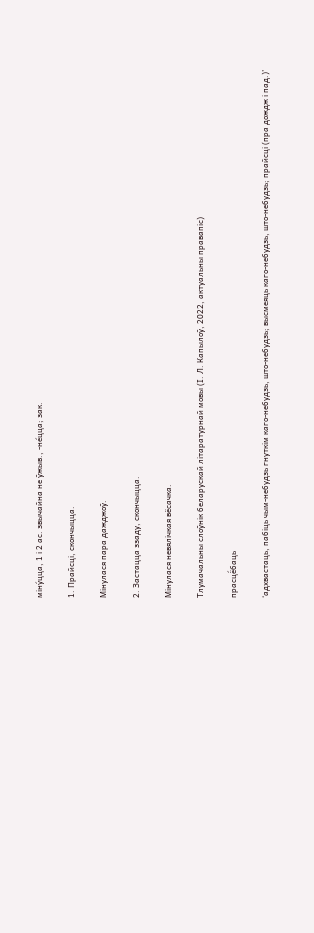міну́цца, 1 і 2 ас. звычайна не ўжыв., -не́цца; зак.

1. Прайсці, скончыцца.

Мінулася пара дажджоў.

2. Застацца ззаду, скончыцца.

Мінулася невялічкая вёсачка.

Тлумачальны слоўнік беларускай літаратурнай мовы (І. Л. Капылоў, 2022, актуальны правапіс)

прасцё́баць

‘адхвастаць, пабіць чым-небудзь гнуткім каго-небудзь, што-небудзь; высмеяць каго-небудзь, што-небудзь; прайсці (пра дождж і пад.)’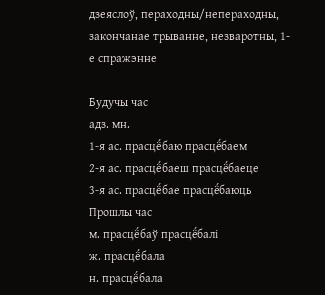дзеяслоў, пераходны/непераходны, закончанае трыванне, незваротны, 1-е спражэнне

Будучы час
адз. мн.
1-я ас. прасцё́баю прасцё́баем
2-я ас. прасцё́баеш прасцё́баеце
3-я ас. прасцё́бае прасцё́баюць
Прошлы час
м. прасцё́баў прасцё́балі
ж. прасцё́бала
н. прасцё́бала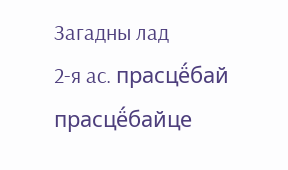Загадны лад
2-я ас. прасцё́бай прасцё́байце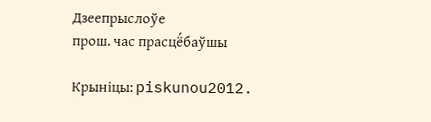Дзеепрыслоўе
прош. час прасцё́баўшы

Крыніцы: piskunou2012.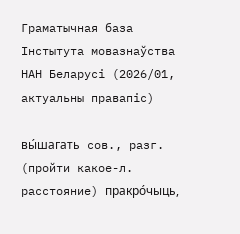Граматычная база Інстытута мовазнаўства НАН Беларусі (2026/01, актуальны правапіс)

вы́шагать сов., разг. (пройти какое-л. расстояние) пракро́чыць,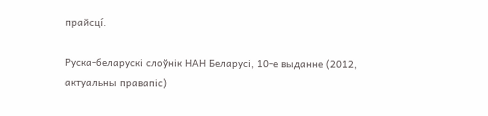прайсці́.

Руска-беларускі слоўнік НАН Беларусі, 10-е выданне (2012, актуальны правапіс)